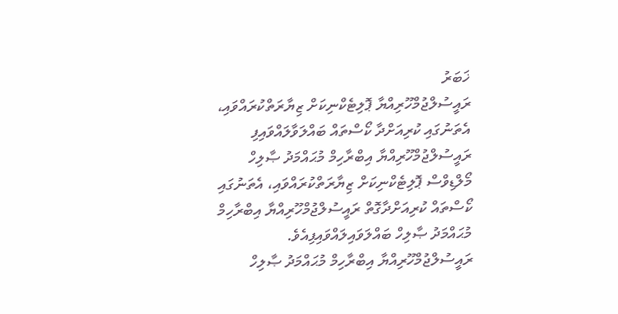ޚަބަރު
ރައީސުލްޖުމްހޫރިއްޔާ ޕޮލިޓެކްނިކަށް ޒިޔާރަތްކުރައްވައި، އެތަނުގައި ކުރިއަށްދާ ކޯސްތައް ބައްލަވާލައްވައިފި
ރައީސުލްޖުމްހޫރިއްޔާ އިބްރާހިމް މުޙައްމަދު ޞާލިހް މޯލްޑިވްސް ޕޮލިޓެކްނިކަށް ޒިޔާރަތްކުރައްވައި، އެތަނުގައި ކޯސްތައް ކުރިއަށްދާގޮތް ރައީސުލްޖުމްހޫރިއްޔާ އިބްރާހިމް މުޙައްމަދު ޞާލިހް ބައްލަވައިލައްވައިފިއެވެ.
ރައީސުލްޖުމްހޫރިއްޔާ އިބްރާހިމް މުޙައްމަދު ޞާލިހް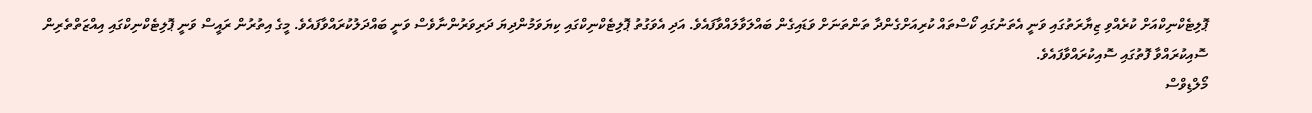ޕޮލިޓެކްނިކްއަށް ކުރެއްވި ޒިޔާރަތުގައި ވަނީ އެތަނުގައި ކޯސްތައް ކުރިއަށްގެންދާ ތަންތަނަށް ވަޑައިގެން ބައްލަވާލައްވާފައެވެ. އަދި އެވަގުތު ޕޮލިޓެކްނިކްގައި ކިޔަވަމުންދިޔަ ދަރިވަރުންނާވެސް ވަނީ ބައްދަލުކުރައްވާފައެވެ. މީގެ އިތުރުން ރައީސް ވަނީ ޕޮލިޓެކްނިކްގައި އިއްޒަތްތެރިން ސޮއިކުރައްވާ ފޮތުގައި ސޮއިކުރައްވާފައެވެ.
މޯލްޑިވްސް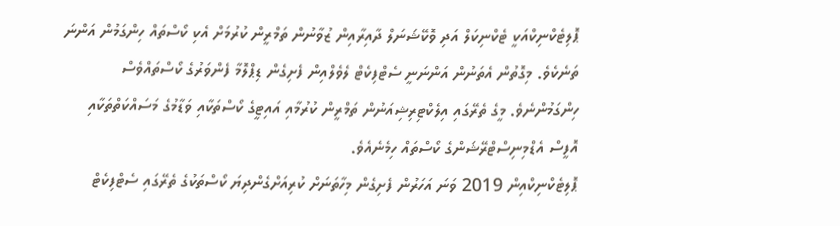ޕޮލިޓެކްނިކްއަކީ ޓެކްނިކަލް އަދި ވޮކޭޝަނަލް ދާއިރާއިން ޒުވާނުން ތަމްރީން ކުރުމަށް އެކި ކޯސްތައް ހިންގަމުން އަންނަ ތަނެކެވެ. މިގޮތުން އެތަނުން އަންނަނީ ސެޓްފިކެޓް ލެވެލްއިން ފެށިގެން ޑިޕްލޮމާ ފެންވަރުގެ ކޯސްތައްވެސް ހިންގަމުންނެވެ. މީގެ ތެރޭގައި އިލެކްޓިރިޝިއަނުން ތަމްރީން ކުރުމާއި އައިޓީގެ ކޯސްތަކާއި ވަޑާމުގެ މަސައްކަތްތަކާއި އޮފީސް އެޑްމިނިސްޓްރޭޝަންގެ ކޯސްތައް ހިމެނެއެވެ.
ޕޮލިޓެކްނިކްއިން 2019 ވަނަ އަހަރުން ފެށިގެން މިހާތަނަށް ކުރިއަށްގެންދިޔަ ކޯސްތަކުގެ ތެރޭގައި ސެޓްފިކެޓް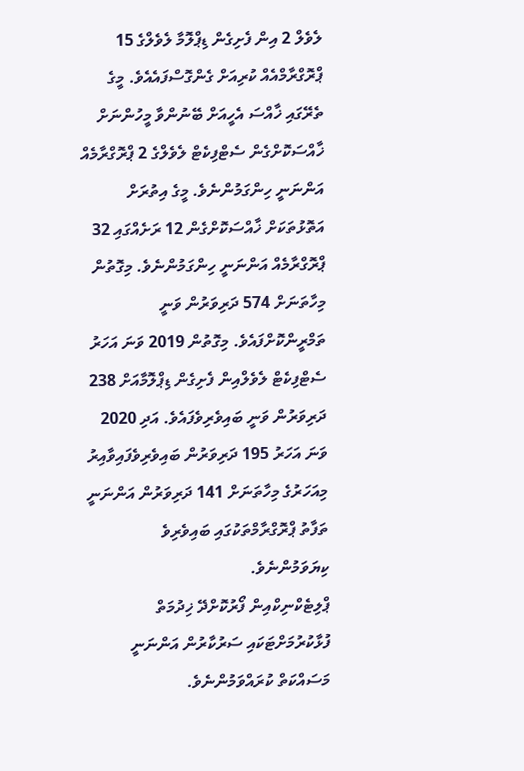ލެވެލް 2 އިން ފެށިގެން ޑިޕްލޮމާ ލެވެލްގެ 15 ޕްރޮގްރާމްއެއް ކުރިއަށް ގެންގޮސްފައެއެވެ. މީގެ ތެރޭގައި ޚާއްސަ އެހީއަށް ބޭނުންވާ މީހުންނަށް ޚާއްސަކޮށްގެން ސެޓްފިކެޓް ލެވެލްގެ 2 ޕްރޮގްރާމެއް އަންނަނީ ހިންގަމުންނެވެ. މީގެ އިތުރަށް އަތޮޅުތަކަށް ޚާއްސަކޮށްގެން 12 ރަށެއްގައި 32 ޕްރޮގްރާމެއް އަންނަނީ ހިންގަމުންނެވެ. މިގޮތުން މިހާތަނަށް 574 ދަރިވަރުން ވަނީ ތަމްރީންކޮށްފައެވެ. މިގޮތުން 2019 ވަނަ އަހަރު ސެޓްފިކެޓް ލެވެލްއިން ފެށިގެން ޑިޕްލޮމާއަށް 238 ދަރިވަރުން ވަނީ ބައިވެރިވެފައެވެ. އަދި 2020 ވަނަ އަހަރު 195 ދަރިވަރުން ބައިވެރިވެފައިވާއިރު މިއަހަރުގެ މިހާތަނަށް 141 ދަރިވަރުން އަންނަނީ ތަފާތު ޕްރޮގްރާމްތަކުގައި ބައިވެރިވެ ކިޔަވަމުންނެވެ.
ޕްލިޓެކްނިކްއިން ފޯރުކޮށްދޭ ޚިދުމަތް ފުޅާކުރުމަށްޓަކައި ސަރުކާރުން އަންނަނީ މަސައްކަތް ކުރައްވަމުންނެވެ.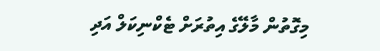މިގޮތުން މާލޭގެ އިތުރަށް ޓެކްނިކަލް އަދި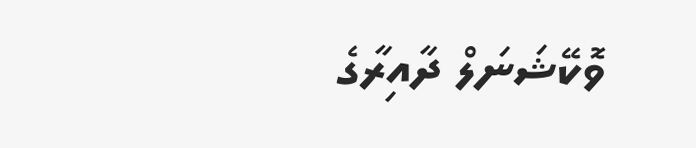ވޮކޭޝަނަލް ދާއިރާގެ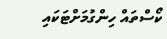ކޯސްތައް ހިންގުމަށްޓަކައި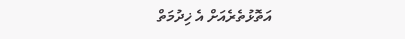އަތޮޅުތެރެއަށް އެ ޚިދުމަތް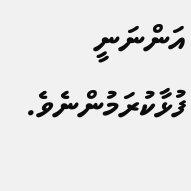އަންނަނީ ފުޅާކުރަމުންނެވެ.